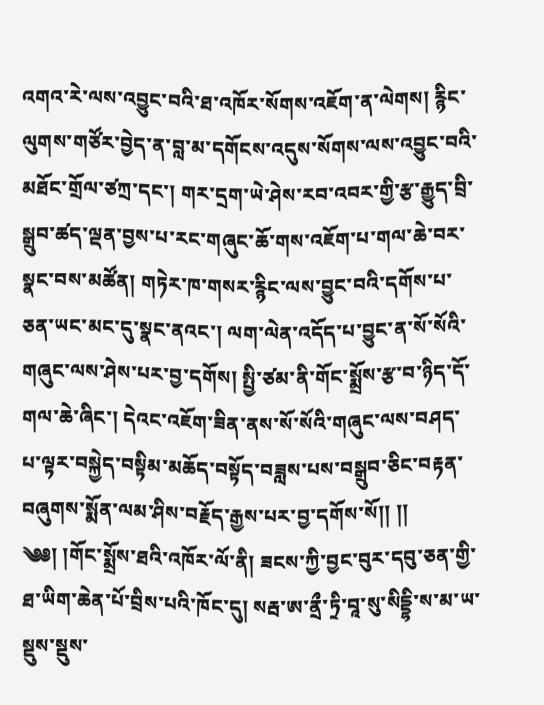འགའ་རེ་ལས་འབྱུང་བའི་ཐ་འཁོར་སོགས་འཇོག་ན་ལེགས། རྙིང་ལུགས་གཙོར་བྱེད་ན་བླ་མ་དགོངས་འདུས་སོགས་ལས་འབྱུང་བའི་མཐོང་གྲོལ་ཙཀྲ་དང་། གར་དྲག་ཡེ་ཤེས་རབ་འབར་གྱི་རྩ་རྒྱུད་བྲི་སྒྲུབ་ཚད་ལྡན་བྱས་པ་རང་གཞུང་ཆོ་གས་འཇོག་པ་གལ་ཆེ་བར་སྣང་བས་མཚོན། གཏེར་ཁ་གསར་རྙིང་ལས་བྱུང་བའི་དགོས་པ་ཅན་ཡང་མང་དུ་སྣང་ནའང་། ལག་ལེན་འདོད་པ་བྱུང་ན་སོ་སོའི་གཞུང་ལས་ཤེས་པར་བྱ་དགོས། སྤྱི་ཙམ་ནི་གོང་སྨྲོས་རྩ་བ་ཉིད་དོ་གལ་ཆེ་ཞིང་། དེའང་འཇོག་ཟིན་ནས་སོ་སོའི་གཞུང་ལས་བཤད་པ་ལྟར་བསྐྱེད་བསྟིམ་མཆོད་བསྟོད་བཟླས་པས་བསྒྲུབ་ཅིང་བརྟན་བཞུགས་སྨོན་ལམ་ཤིས་བརྗོད་རྒྱས་པར་བྱ་དགོས་སོ།། །། ༄༅། །གོང་སྨྲོས་ཐའི་འཁོར་ལོ་ནི། ཟངས་ཀྱི་བྱང་བུར་དབུ་ཅན་གྱི་ཐ་ཡིག་ཆེན་པོ་བྲིས་པའི་ཁོང་དུ། སརྦ་ཨ་ནྲྀ་ཏྲི་བཱ་སུ་སིདྡྷི་ས་མ་ཡ་སྡུས་སྡུས་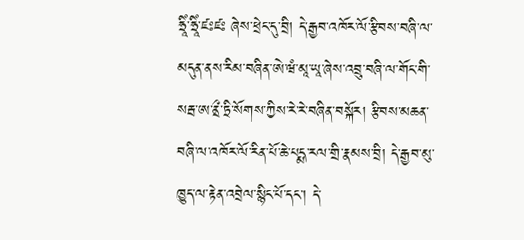ཧྲཱིཾ་ཧྲཱིཾ་ཛཿཛཿ ཞེས་ཕྲེང་དུ་བྲི། དེ་རྒྱབ་འཁོར་ལོ་རྩིབས་བཞི་ལ་མདུན་ནས་རིམ་བཞིན་ཨེ་ཝཾ་མཱ་ཡཱ་ཞེས་འབྲུ་བཞི་ལ་གོང་གི་སརྦ་ཨ་ནྲྀ་ཏྲི་སོགས་ཀྱིས་རེ་རེ་བཞིན་བསྐོར། རྩིབས་མཆན་བཞི་ལ་འཁོར་ལོ་རིན་པོ་ཆེ་པདྨ་རལ་གྲི་རྣམས་བྲི། དེ་རྒྱབ་མུ་ཁྱུད་ལ་རྟེན་འབྲེལ་སྙིང་པོ་དང་། དེ་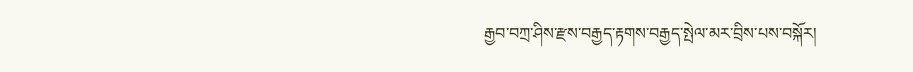རྒྱབ་བཀྲ་ཤིས་རྫས་བརྒྱད་རྟགས་བརྒྱད་སྤེལ་མར་བྲིས་པས་བསྐོར།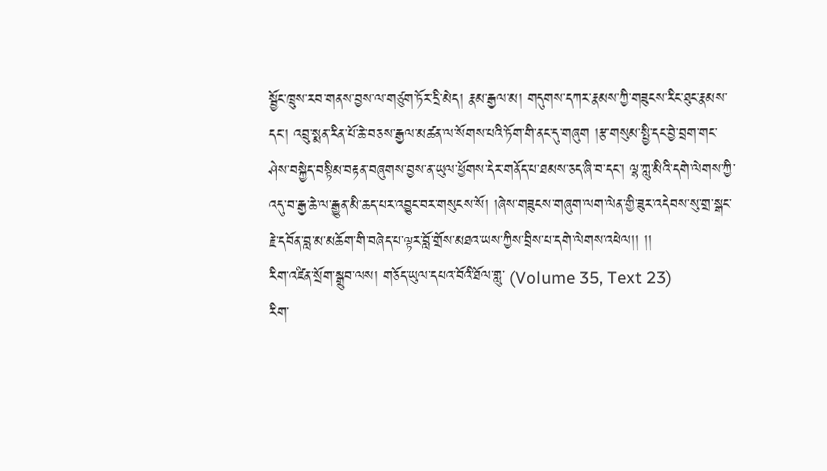སྦྱོང་ཁྲུས་རབ་གནས་བྱས་ལ་གཙུག་ཏོར་དྲི་མེད། རྣམ་རྒྱལ་མ། གདུགས་དཀར་རྣམས་ཀྱི་གཟུངས་རིང་ཐུང་རྣམས་དང་། འབྲུ་སྨན་རིན་པོ་ཆེ་བཅས་རྒྱལ་མཚན་ལ་སོགས་པའི་ཏོག་གི་ནང་དུ་གཞུག །རྩ་གསུམ་སྤྱི་དང་བྱེ་བྲག་གང་ཤེས་བསྐྱེད་བསྟིམ་བརྟན་བཞུགས་བྱས་ན་ཡུལ་ཕྱོགས་དེར་གནོད་པ་ཐམས་ཅད་ཞི་བ་དང་། ལྷ་ཀླུ་མིའི་དགེ་ལེགས་ཀྱི་འདུ་བ་རྒྱ་ཆེ་ལ་རྒྱུན་མི་ཆད་པར་འབྱུང་བར་གསུངས་སོ། །ཞེས་གཟུངས་གཞུག་ལག་ལེན་གྱི་ཟུར་འདེབས་སུ་གྲ་སྒང་རྗེ་དབོན་བླ་མ་མཆོག་གི་བཞེད་པ་ལྟར་བློ་གྲོས་མཐའ་ཡས་ཀྱིས་བྲིས་པ་དགེ་ལེགས་འཕེལ།། །།
རིག་འཛིན་སྲོག་སྒྲུབ་ལས། གཅོད་ཡུལ་དཔའ་བོའི་ཐོལ་གླུ་ (Volume 35, Text 23)
རིག་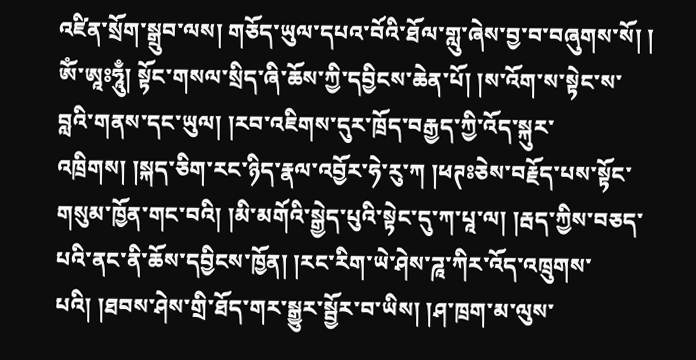འཛིན་སྲོག་སྒྲུབ་ལས། གཅོད་ཡུལ་དཔའ་བོའི་ཐོལ་གླུ་ཞེས་བྱ་བ་བཞུགས་སོ། ། ཨོཾ་ཨཱཿཧཱུྃ། སྟོང་གསལ་སྲིད་ཞི་ཆོས་ཀྱི་དབྱིངས་ཆེན་པོ། །ས་འོག་ས་སྟེང་ས་བླའི་གནས་དང་ཡུལ། །རབ་འཇིགས་དུར་ཁྲོད་བརྒྱད་ཀྱི་འོད་སྐུར་འཁྲིགས། །སྐད་ཅིག་རང་ཉིད་རྣལ་འབྱོར་ཧེ་རུ་ཀ །ཕཊཿཅེས་བརྗོད་པས་སྟོང་གསུམ་ཁྱོན་གང་བའི། །མི་མགོའི་སྒྱེད་པུའི་སྟེང་དུ་ཀ་པཱ་ལ། །རྦད་ཀྱིས་བཅད་པའི་ནང་ནི་ཆོས་དབྱིངས་ཁྱོན། །རང་རིག་ཡེ་ཤེས་ཌཱ་ཀིར་འོད་འཁྲུགས་པའི། །ཐབས་ཤེས་གྲི་ཐོད་གར་སྒྱུར་སྦྱོར་བ་ཡིས། །ཤ་ཁྲག་མ་ལུས་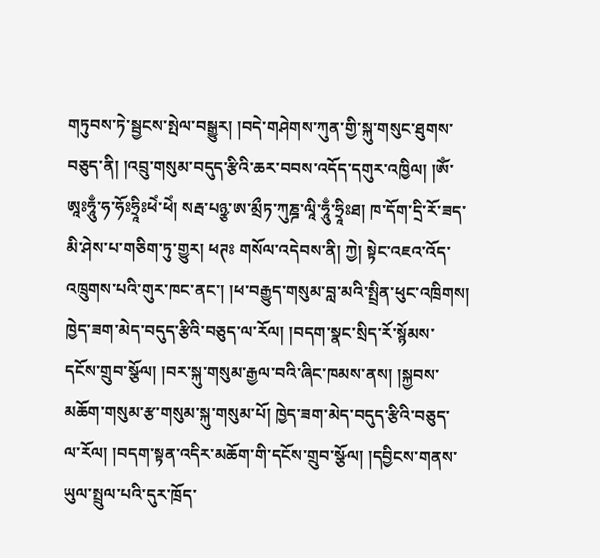གཏུབས་ཏེ་སྦྱངས་སྤེལ་བསྒྱུར། །བདེ་གཤེགས་ཀུན་གྱི་སྐུ་གསུང་ཐུགས་བཅུད་ནི། །འབྲུ་གསུམ་བདུད་རྩིའི་ཆར་བབས་འདོད་དགུར་འཁྱིལ། །ཨོཾ་ཨཱཿཧཱུྃ་ཧ་ཧོཿཧྲཱིཿཕེཾ་ཕེཾ། སརྦ་པཉྩ་ཨ་མྲྀཏ་ཀུཎྜ་ལཱི་ཧཱུྃ་ཧྲཱིཿཐ། ཁ་དོག་དྲི་རོ་ཟད་མི་ཤེས་པ་གཅིག་ཏུ་གྱུར། ཕཊཿ གསོལ་འདེབས་ནི། ཀྱེ། སྟེང་འཇའ་འོད་འཁྲུགས་པའི་གུར་ཁང་ནང་། །ཕ་བརྒྱུད་གསུམ་བླ་མའི་སྤྲིན་ཕུང་འཁྲིགས། ཁྱེད་ཟག་མེད་བདུད་རྩིའི་བཅུད་ལ་རོལ། །བདག་སྣང་སྲིད་རོ་སྙོམས་དངོས་གྲུབ་སྩོལ། །བར་སྐུ་གསུམ་རྒྱལ་བའི་ཞིང་ཁམས་ནས། །སྐྱབས་མཆོག་གསུམ་རྩ་གསུམ་སྐུ་གསུམ་པོ། ཁྱེད་ཟག་མེད་བདུད་རྩིའི་བཅུད་ལ་རོལ། །བདག་སྟན་འདིར་མཆོག་གི་དངོས་གྲུབ་སྩོལ། །དབྱིངས་གནས་ཡུལ་སྤྲུལ་པའི་དུར་ཁྲོད་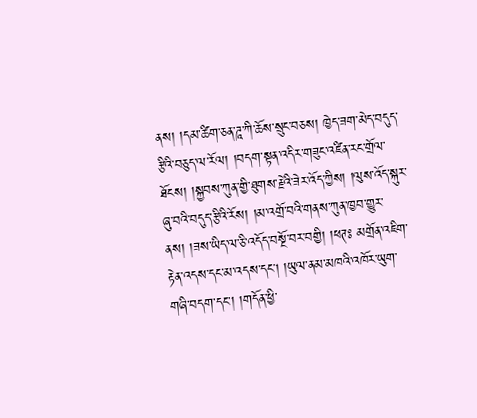ནས། །དམ་ཚིག་ཅན་ཌཱ་ཀི་ཆོས་སྲུང་བཅས། ཁྱེད་ཟག་མེད་བདུད་རྩིའི་བཅུད་ལ་རོལ། །བདག་སྟན་འདིར་གཟུང་འཛིན་རང་གྲོལ་ཐོངས། །སྐྱབས་ཀུན་གྱི་ཐུགས་རྗེའི་ཟེར་འོད་ཀྱིས། །ལུས་འོད་སྐུར་ཞུ་བའི་བདུད་རྩིའི་རོས། །མ་འགྲོ་བའི་གནས་ཀུན་ཁྱབ་གྱུར་ནས། །ཟས་ཡིད་ལ་ཅི་འདོད་བསྔོ་བར་བགྱི། །ཕཊཿ མགྲོན་འཇིག་རྟེན་འདས་དང་མ་འདས་དང། །ཡུལ་ནམ་མཁའི་འཁོར་ཡུག་གཞི་བདག་དང་། །གདོན་ཕྱི་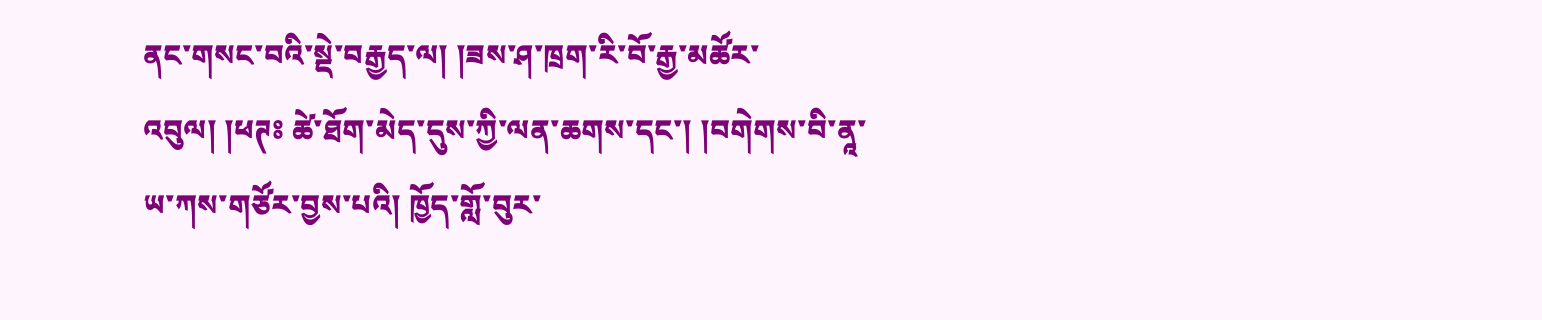ནང་གསང་བའི་སྡེ་བརྒྱད་ལ། །ཟས་ཤ་ཁྲག་རི་བོ་རྒྱ་མཚོར་འབུལ། །ཕཊཿ ཚེ་ཐོག་མེད་དུས་ཀྱི་ལན་ཆགས་དང་། །བགེགས་བི་ནཱ་ཡ་ཀས་གཙོར་བྱས་པའི། ཁྱོད་གློ་བུར་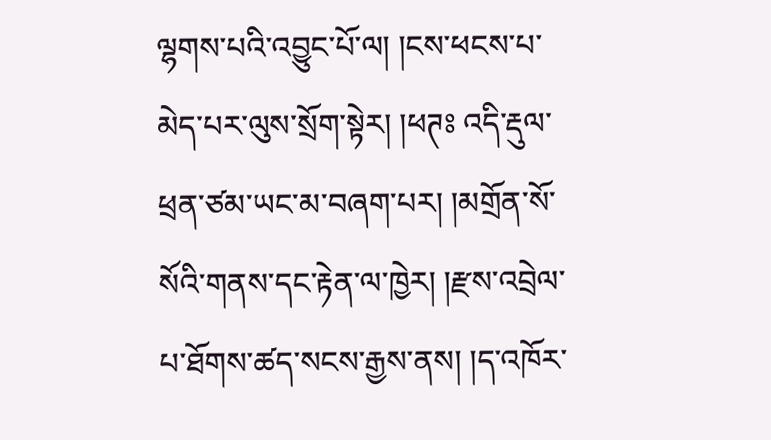ལྷགས་པའི་འབྱུང་པོ་ལ། །ངས་ཕངས་པ་མེད་པར་ལུས་སྲོག་སྟེར། །ཕཊཿ འདི་རྡུལ་ཕྲན་ཙམ་ཡང་མ་བཞག་པར། །མགྲོན་སོ་སོའི་གནས་དང་རྟེན་ལ་ཁྱེར། །རྫས་འབྲེལ་པ་ཐོགས་ཚད་སངས་རྒྱས་ནས། །ད་འཁོར་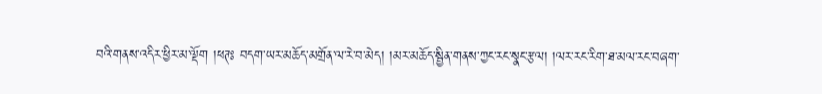བའི་གནས་འདིར་ཕྱིར་མ་ལྡོག །ཕཊཿ བདག་ཡར་མཆོད་མགྲོན་ལ་རེ་བ་མེད། །མར་མཆོད་སྦྱིན་གནས་ཀྱང་རང་སྣང་རྩལ། །ལར་རང་རིག་ཐ་མལ་རང་བཞག་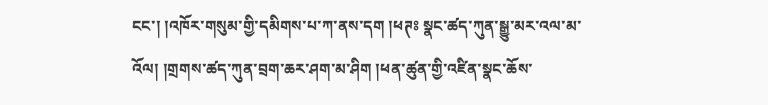ངང་། །འཁོར་གསུམ་གྱི་དམིགས་པ་ཀ་ནས་དག །ཕཊཿ སྣང་ཚད་ཀུན་སྒྱུ་མར་འལ་མ་འོལ། །གྲགས་ཚད་ཀུན་བྲག་ཆར་ཤག་མ་ཤིག །ཕན་ཚུན་གྱི་འཛིན་སྣང་ཆོས་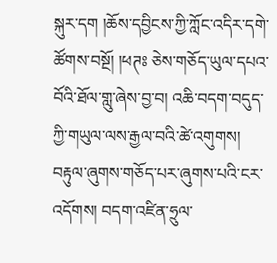སྐུར་དག །ཆོས་དབྱིངས་ཀྱི་ཀློང་འདིར་དགེ་ཚོགས་བསྔོ། །ཕཊཿ ཅེས་གཅོད་ཡུལ་དཔའ་བོའི་ཐོལ་གླུ་ཞེས་བྱ་བ། འཆི་བདག་བདུད་ཀྱི་གཡུལ་ལས་རྒྱལ་བའི་ཚེ་འགུགས། བརྟུལ་ཞུགས་གཅོད་པར་ཞུགས་པའི་ངར་འདོགས། བདག་འཛིན་ཧྲུལ་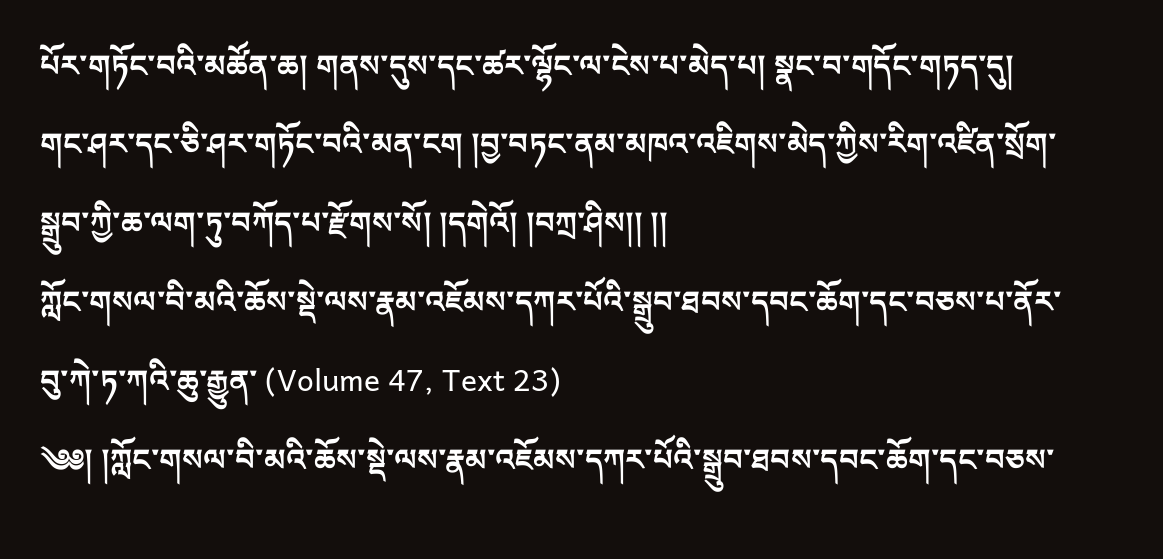པོར་གཏོང་བའི་མཚོན་ཆ། གནས་དུས་དང་ཚར་ལྷོང་ལ་ངེས་པ་མེད་པ། སྣང་བ་གདོང་གཏད་དུ། གང་ཤར་དང་ཅི་ཤར་གཏོང་བའི་མན་ངག །བྱ་བཏང་ནམ་མཁའ་འཇིགས་མེད་ཀྱིས་རིག་འཛིན་སྲོག་སྒྲུབ་ཀྱི་ཆ་ལག་ཏུ་བཀོད་པ་རྫོགས་སོ། །དགེའོ། །བཀྲ་ཤིས།། །།
ཀློང་གསལ་བི་མའི་ཆོས་སྡེ་ལས་རྣམ་འཇོམས་དཀར་པོའི་སྒྲུབ་ཐབས་དབང་ཆོག་དང་བཅས་པ་ནོར་བུ་ཀེ་ཏ་ཀའི་ཆུ་རྒྱུན་ (Volume 47, Text 23)
༄༅། །ཀློང་གསལ་བི་མའི་ཆོས་སྡེ་ལས་རྣམ་འཇོམས་དཀར་པོའི་སྒྲུབ་ཐབས་དབང་ཆོག་དང་བཅས་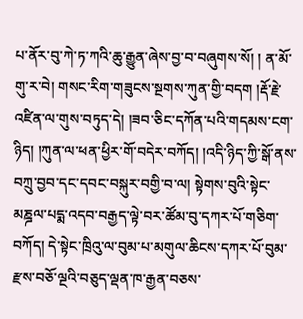པ་ནོར་བུ་ཀེ་ཏ་ཀའི་ཆུ་རྒྱུན་ཞེས་བྱ་བ་བཞུགས་སོ། ། ན་མོ་གུ་ར་བེ། གསང་རིག་གཟུངས་སྔགས་ཀུན་གྱི་བདག །རྡོ་རྗེ་འཛིན་ལ་གུས་བཏུད་དེ། །ཟབ་ཅིང་དཀོན་པའི་གདམས་ངག་ཉིད། །ཀུན་ལ་ཕན་ཕྱིར་གོ་བདེར་བཀོད། །འདི་ཉིད་ཀྱི་སྒོ་ནས་བཀྲུ་བྱབ་དང་དབང་བསྐུར་བགྱི་བ་ལ། སྟེགས་བུའི་སྟེང་མཎྜལ་པདྨ་འདབ་བརྒྱད་ལྟེ་བར་ཚོམ་བུ་དཀར་པོ་གཅིག་བཀོད། དེ་སྟེང་ཁྲིའུ་ལ་བུམ་པ་མགུལ་ཆིངས་དཀར་པོ་བུམ་རྫས་བཅོ་ལྔའི་བཅུད་ལྡན་ཁ་རྒྱན་བཅས་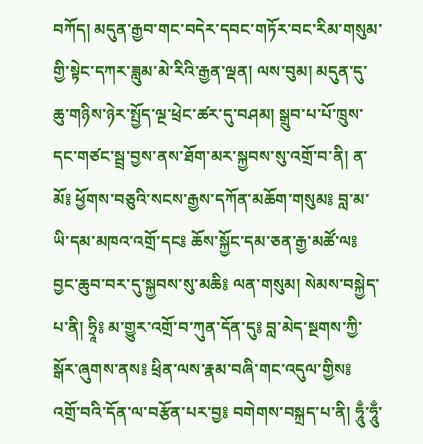བཀོད། མདུན་རྒྱབ་གང་བདེར་དབང་གཏོར་བང་རིམ་གསུམ་གྱི་སྟེང་དཀར་ཟླུམ་མེ་རིའི་རྒྱན་ལྡན། ལས་བུམ། མདུན་དུ་ཆུ་གཉིས་ཉེར་སྤྱོད་ལྔ་ཕྲེང་ཚར་དུ་བཤམ། སྒྲུབ་པ་པོ་ཁྲུས་དང་གཙང་སྦྲ་བྱས་ནས་ཐོག་མར་སྐྱབས་སུ་འགྲོ་བ་ནི། ན་མོ༔ ཕྱོགས་བཅུའི་སངས་རྒྱས་དཀོན་མཆོག་གསུམ༔ བླ་མ་ཡི་དམ་མཁའ་འགྲོ་དང༔ ཆོས་སྐྱོང་དམ་ཅན་རྒྱ་མཚོ་ལ༔ བྱང་ཆུབ་བར་དུ་སྐྱབས་སུ་མཆི༔ ལན་གསུམ། སེམས་བསྐྱེད་པ་ནི། ཧྲཱི༔ མ་གྱུར་འགྲོ་བ་ཀུན་དོན་དུ༔ བླ་མེད་སྔགས་ཀྱི་སྒོར་ཞུགས་ནས༔ ཕྲིན་ལས་རྣམ་བཞི་གང་འདུལ་གྱིས༔ འགྲོ་བའི་དོན་ལ་བརྩོན་པར་བྱ༔ བགེགས་བསྐྲད་པ་ནི། ཧཱུྃ་ཧཱུྃ་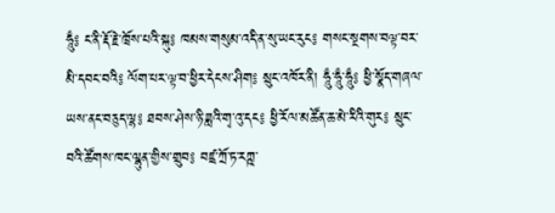ཧཱུྃ༔ ང་ནི་རྡོ་རྗེ་ཁྲོས་པའི་སྐུ༔ ཁམས་གསུམ་འདི་ན་སུ་ཡང་རུང༔ གསང་སྔགས་བལྟ་བར་མི་དབང་བའི༔ ལོག་པར་ལྟ་བ་ཕྱིར་དེངས་ཤིག༔ སྲུང་འཁོར་ནི། ཧཱུྃ་ཧཱུྃ་ཧཱུྃ༔ ཕྱི་སྣོད་གཞལ་ཡས་ནང་བཅུད་ལྷ༔ ཐབས་ཤེས་ཉི་ཟླའི་གྭ་འུ་དང༔ ཕྱི་རོལ་མཚོན་ཆ་མེ་རིའི་གུར༔ སྲུང་བའི་ཚོགས་ཁང་ལྷུན་གྱིས་གྲུབ༔ བཛྲ་ཀྲོ་ཏ་རཀྵ་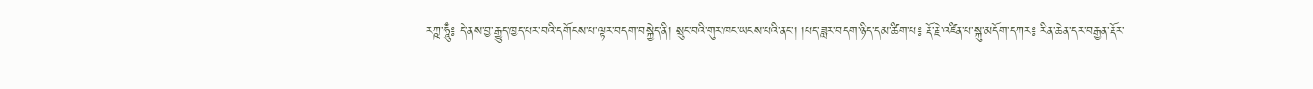རཀྵ་ཧཱུྃ༔ དེ་ནས་བྱ་རྒྱུད་ཁྱད་པར་བའི་དགོངས་པ་ལྟར་བདག་བསྐྱེད་ནི། སྲུང་བའི་གུར་ཁང་ཡངས་པའི་ནང་། །པད་ཟླར་བདག་ཉིད་དམ་ཚིག་པ༔ རྡོ་རྗེ་འཛིན་པ་སྐུ་མདོག་དཀར༔ རིན་ཆེན་དར་བརྒྱན་རྡོར་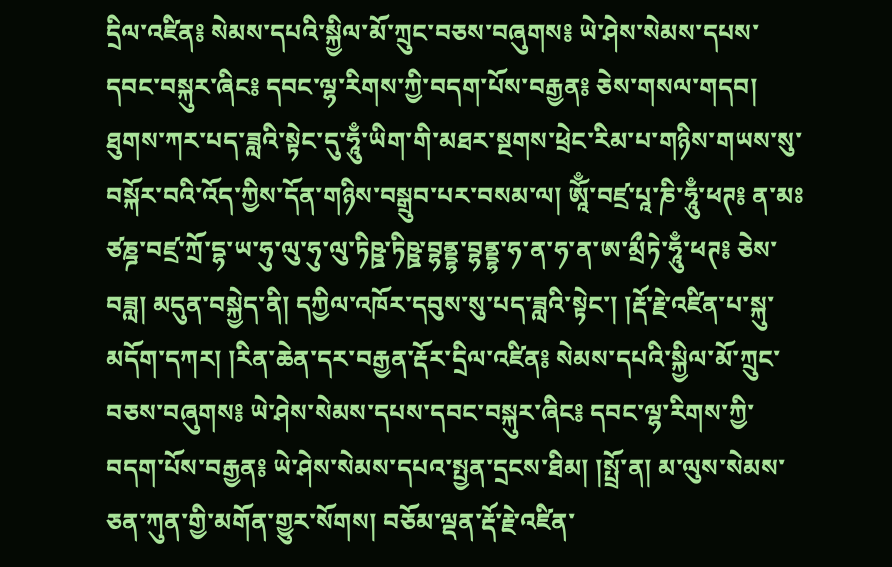དྲིལ་འཛིན༔ སེམས་དཔའི་སྐྱིལ་མོ་ཀྲུང་བཅས་བཞུགས༔ ཡེ་ཤེས་སེམས་དཔས་དབང་བསྐུར་ཞིང༔ དབང་ལྷ་རིགས་ཀྱི་བདག་པོས་བརྒྱན༔ ཅེས་གསལ་གདབ། ཐུགས་ཀར་པད་ཟླའི་སྟེང་དུ་ཧཱུྃ་ཡིག་གི་མཐར་སྔགས་ཕྲེང་རིམ་པ་གཉིས་གཡས་སུ་བསྐོར་བའི་འོད་ཀྱིས་དོན་གཉིས་བསྒྲུབ་པར་བསམ་ལ། ཨཱོྃ་བཛྲ་པཱ་ཎི་ཧཱུྃ་ཕཊ༔ ན་མཿཙཎྜ་བཛྲ་ཀྲོ་དྷ་ཡ་ཧུ་ལུ་ཧུ་ལུ་ཏིཥྛ་ཏིཥྛ་བྷནྡྷ་བྷནྡྷ་ཧ་ན་ཧ་ན་ཨ་མྲྀཏེ་ཧཱུྃ་ཕཊ༔ ཅེས་བཟླ། མདུན་བསྐྱེད་ནི། དཀྱིལ་འཁོར་དབུས་སུ་པད་ཟླའི་སྟེང་། །རྡོ་རྗེ་འཛིན་པ་སྐུ་མདོག་དཀར། །རིན་ཆེན་དར་བརྒྱན་རྡོར་དྲིལ་འཛིན༔ སེམས་དཔའི་སྐྱིལ་མོ་ཀྲུང་བཅས་བཞུགས༔ ཡེ་ཤེས་སེམས་དཔས་དབང་བསྐུར་ཞིང༔ དབང་ལྷ་རིགས་ཀྱི་བདག་པོས་བརྒྱན༔ ཡེ་ཤེས་སེམས་དཔའ་སྤྱན་དྲངས་ཐིམ། །སྤྲོ་ན། མ་ལུས་སེམས་ཅན་ཀུན་གྱི་མགོན་གྱུར་སོགས། བཅོམ་ལྡན་རྡོ་རྗེ་འཛིན་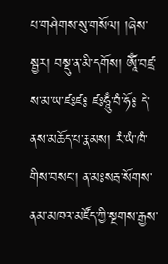པ་གཤེགས་སུ་གསོལ། །ཞེས་སྦྱར། བསྡུ་ན་མི་དགོས། ཨཱོྃ་བཛྲ་ས་མ་ཡ་ཛཿཛ༔ ཛཿཧཱུྃ་བཾ་ཧོ༔ དེ་ནས་མཆོད་པ་རྣམས། རཾ་ཡཾ་ཁཾ་གིས་བསང་། ན་མཿསརྦ་སོགས་ནམ་མཁའ་མཛོད་ཀྱི་སྔགས་རྒྱས་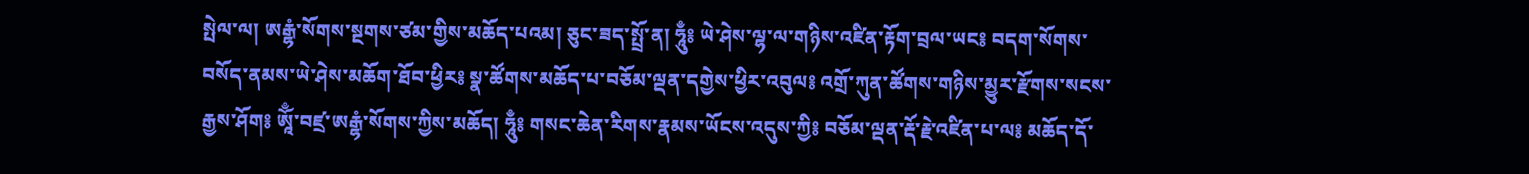སྤེལ་ལ། ཨརྒྷཾ་སོགས་སྔགས་ཙམ་གྱིས་མཆོད་པའམ། ཅུང་ཟད་སྤྲོ་ན། ཧཱུྃ༔ ཡེ་ཤེས་ལྷ་ལ་གཉིས་འཛིན་རྟོག་བྲལ་ཡང༔ བདག་སོགས་བསོད་ནམས་ཡེ་ཤེས་མཆོག་ཐོབ་ཕྱིར༔ སྣ་ཚོགས་མཆོད་པ་བཅོམ་ལྡན་དགྱེས་ཕྱིར་འབུལ༔ འགྲོ་ཀུན་ཚོགས་གཉིས་མྱུར་རྫོགས་སངས་རྒྱས་ཤོག༔ ཨཱོྃ་བཛྲ་ཨརྒྷཾ་སོགས་ཀྱིས་མཆོད། ཧཱུྃ༔ གསང་ཆེན་རིགས་རྣམས་ཡོངས་འདུས་ཀྱི༔ བཅོམ་ལྡན་རྡོ་རྗེ་འཛིན་པ་ལ༔ མཆོད་དོ་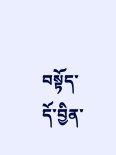བསྟོད་དོ་བྱིན་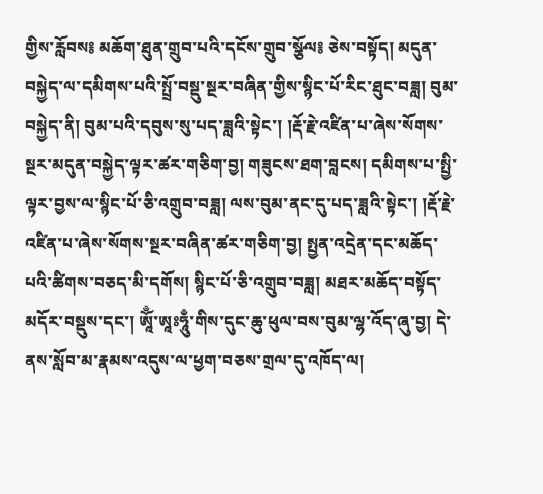གྱིས་རློབས༔ མཆོག་ཐུན་གྲུབ་པའི་དངོས་གྲུབ་སྩོལ༔ ཅེས་བསྟོད། མདུན་བསྐྱེད་ལ་དམིགས་པའི་སྤྲོ་བསྡུ་སྔར་བཞིན་གྱིས་སྙིང་པོ་རིང་ཐུང་བཟླ། བུམ་བསྐྱེད་ནི། བུམ་པའི་དབུས་སུ་པད་ཟླའི་སྟེང་། །རྡོ་རྗེ་འཛིན་པ་ཞེས་སོགས་སྔར་མདུན་བསྐྱེད་ལྟར་ཚར་གཅིག་བྱ། གཟུངས་ཐག་བླངས། དམིགས་པ་སྤྱི་ལྟར་བྱས་ལ་སྙིང་པོ་ཅི་འགྲུབ་བཟླ། ལས་བུམ་ནང་དུ་པད་ཟླའི་སྟེང་། །རྡོ་རྗེ་འཛིན་པ་ཞེས་སོགས་སྔར་བཞིན་ཚར་གཅིག་བྱ། སྤྱན་འདྲེན་དང་མཆོད་པའི་ཚིགས་བཅད་མི་དགོས། སྙིང་པོ་ཅི་འགྲུབ་བཟླ། མཐར་མཆོད་བསྟོད་མདོར་བསྡུས་དང་། ཨཱོྃ་ཨཱཿཧཱུྃ་གིས་དུང་ཆུ་ཕུལ་བས་བུམ་ལྷ་འོད་ཞུ་བྱ། དེ་ནས་སློབ་མ་རྣམས་འདུས་ལ་ཕྱག་བཅས་གྲལ་དུ་འཁོད་ལ།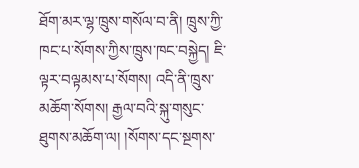ཐོག་མར་ལྷ་ཁྲུས་གསོལ་བ་ནི། ཁྲུས་ཀྱི་ཁང་པ་སོགས་ཀྱིས་ཁྲུས་ཁང་བསྐྱེད། ཇི་ལྟར་བལྟམས་པ་སོགས། འདི་ནི་ཁྲུས་མཆོག་སོགས། རྒྱལ་བའི་སྐུ་གསུང་ཐུགས་མཆོག་ལ། །སོགས་དང་སྔགས་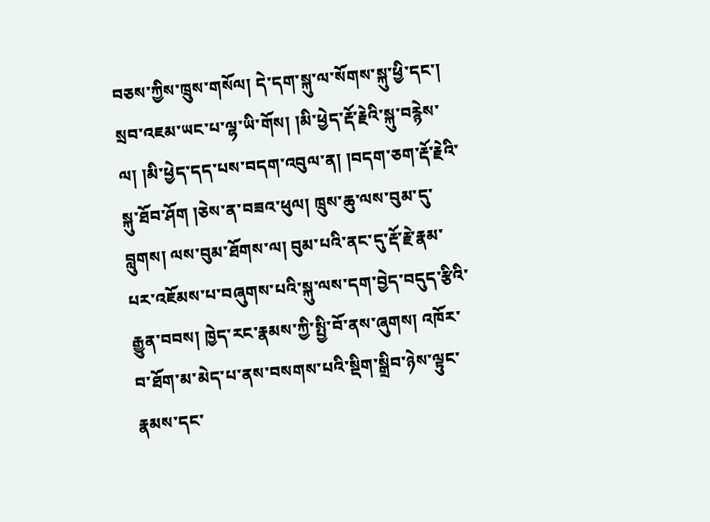བཅས་ཀྱིས་ཁྲུས་གསོལ། དེ་དག་སྐུ་ལ་སོགས་སྐུ་ཕྱི་དང་། སྲབ་འཇམ་ཡང་པ་ལྷ་ཡི་གོས། །མི་ཕྱེད་རྡོ་རྗེའི་སྐུ་བརྙེས་ལ། །མི་ཕྱེད་དད་པས་བདག་འབུལ་ན། །བདག་ཅག་རྡོ་རྗེའི་སྐུ་ཐོབ་ཤོག །ཅེས་ན་བཟའ་ཕུལ། ཁྲུས་ཆུ་ལས་བུམ་དུ་བླུགས། ལས་བུམ་ཐོགས་ལ། བུམ་པའི་ནང་དུ་རྡོ་རྗེ་རྣམ་པར་འཇོམས་པ་བཞུགས་པའི་སྐུ་ལས་དག་བྱེད་བདུད་རྩིའི་རྒྱུན་བབས། ཁྱེད་རང་རྣམས་ཀྱི་སྤྱི་བོ་ནས་ཞུགས། འཁོར་བ་ཐོག་མ་མེད་པ་ནས་བསགས་པའི་སྡིག་སྒྲིབ་ཉེས་ལྟུང་རྣམས་དང་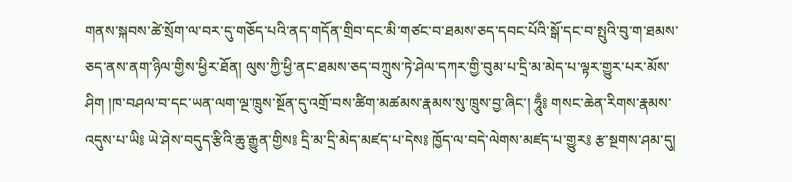གནས་སྐབས་ཚེ་སྲོག་ལ་བར་དུ་གཅོད་པའི་ནད་གདོན་གྲིབ་དང་མི་གཙང་བ་ཐམས་ཅད་དབང་པོའི་སྒོ་དང་བ་སྤུའི་བུ་ག་ཐམས་ཅད་ནས་ནག་ཉིལ་གྱིས་ཕྱིར་ཐོན། ལུས་ཀྱི་ཕྱི་ནང་ཐམས་ཅད་བཀྲུས་ཏེ་ཤེལ་དཀར་གྱི་བུམ་པ་དྲི་མ་མེད་པ་ལྟར་གྱུར་པར་མོས་ཤིག །ཁ་བཤལ་བ་དང་ཡན་ལག་ལྔ་ཁྲུས་སྔོན་དུ་འགྲོ་བས་ཚིག་མཚམས་རྣམས་སུ་ཁྲུས་བྱ་ཞིང་། ཧཱུྃ༔ གསང་ཆེན་རིགས་རྣམས་འདུས་པ་ཡི༔ ཡེ་ཤེས་བདུད་རྩིའི་ཆུ་རྒྱུན་གྱིས༔ དྲི་མ་དྲི་མེད་མཛད་པ་དེས༔ ཁྱོད་ལ་བདེ་ལེགས་མཛད་པ་གྱུར༔ རྩ་སྔགས་ཤམ་དུ།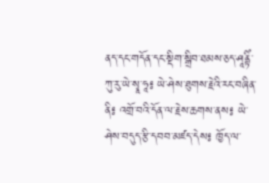ནད་དང་གདོན་དང་སྡིག་སྒྲིབ་ཐམས་ཅད་ཤཱནྟིཾ་ཀུ་རུ་ཡེ་སྭཱ་ཧཱ༔ ཡེ་ཤེས་ཐུགས་རྗེའི་རང་བཞིན་ནི༔ འགྲོ་བའི་དོན་ལ་རྗེས་ཆགས་ནས༔ ཡེ་ཤེས་བདུད་རྩི་དབབ་མཛད་དེས༔ ཁྱོད་ལ་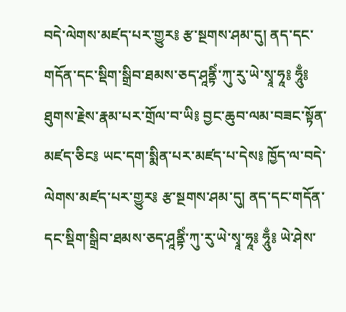བདེ་ལེགས་མཛད་པར་གྱུར༔ རྩ་སྔགས་ཤམ་དུ། ནད་དང་གདོན་དང་སྡིག་སྒྲིབ་ཐམས་ཅད་ཤཱནྟིཾ་ཀུ་རུ་ཡེ་སྭཱ་ཧཱ༔ ཧཱུྃ༔ ཐུགས་རྗེས་རྣམ་པར་གྲོལ་བ་ཡི༔ བྱང་ཆུབ་ལམ་བཟང་སྟོན་མཛད་ཅིང༔ ཡང་དག་སྨིན་པར་མཛད་པ་དེས༔ ཁྱོད་ལ་བདེ་ལེགས་མཛད་པར་གྱུར༔ རྩ་སྔགས་ཤམ་དུ། ནད་དང་གདོན་དང་སྡིག་སྒྲིབ་ཐམས་ཅད་ཤཱནྟིཾ་ཀུ་རུ་ཡེ་སྭཱ་ཧཱ༔ ཧཱུྃ༔ ཡེ་ཤེས་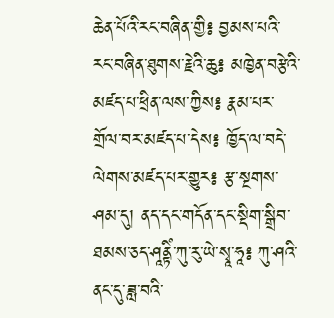ཆེན་པོའི་རང་བཞིན་གྱི༔ བྱམས་པའི་རང་བཞིན་ཐུགས་རྗེའི་ཆུ༔ མཁྱེན་བརྩེའི་མཛད་པ་ཕྲིན་ལས་ཀྱིས༔ རྣམ་པར་གྲོལ་བར་མཛད་པ་དེས༔ ཁྱོད་ལ་བདེ་ལེགས་མཛད་པར་གྱུར༔ རྩ་སྔགས་ཤམ་དུ། ནད་དང་གདོན་དང་སྡིག་སྒྲིབ་ཐམས་ཅད་ཤཱནྟིཾ་ཀུ་རུ་ཡེ་སྭཱ་ཧཱ༔ ཀུ་ཤའི་ནང་དུ་ཟླ་བའི་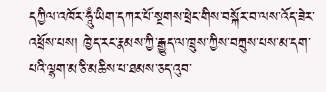དཀྱིལ་འཁོར་ཧཱུྃ་ཡིག་དཀར་པོ་སྔགས་ཕྲེང་གིས་བསྐོར་བ་ལས་འོད་ཟེར་འཕྲོས་པས། ཁྱེད་རང་རྣམས་ཀྱི་རྒྱུད་ལ་ཁྲུས་ཀྱིས་བཀྲུས་པས་མ་དག་པའི་ལྷག་མ་ཅི་མཆིས་པ་ཐམས་ཅད་འུབ་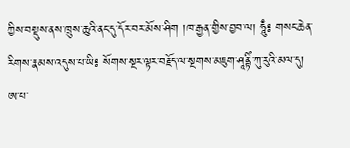ཀྱིས་བསྡུས་ནས་ཁྲུས་ཆུའི་ནང་དུ་དོར་བར་མོས་ཤིག །ཁ་རྒྱན་གྱིས་བྱབ་ལ། ཧཱུྃ༔ གསང་ཆེན་རིགས་རྣམས་འདུས་པ་ཡི༔ སོགས་སྔར་ལྟར་བརྗོད་ལ་སྔགས་མཇུག་ཤཱནྟིཾ་ཀུ་རུའི་མལ་དུ། ཨ་པ་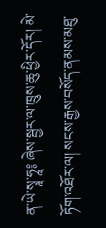ན་ཡེ་སྭཱ་ཧཱ༔ ཞེས་སྦྱར་ལ་ཁྲུས་ཆུ་ཕྱིར་དོར། མེ་ཏོག་འཐོར་ལ། སངས་རྒྱས་བསོད་ནམས་མཐུ་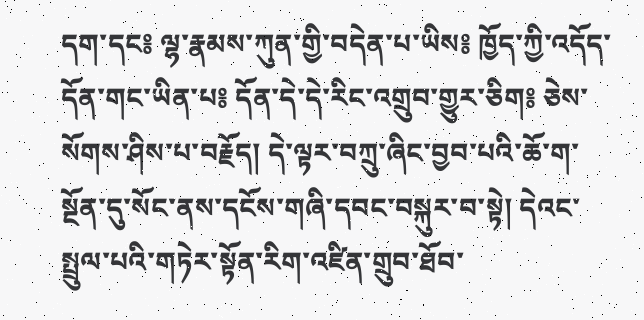དག་དང༔ ལྷ་རྣམས་ཀུན་གྱི་བདེན་པ་ཡིས༔ ཁྱོད་ཀྱི་འདོད་དོན་གང་ཡིན་པ༔ དོན་དེ་དེ་རིང་འགྲུབ་གྱུར་ཅིག༔ ཅེས་སོགས་ཤིས་པ་བརྗོད། དེ་ལྟར་བཀྲུ་ཞིང་བྱབ་པའི་ཆོ་ག་སྔོན་དུ་སོང་ནས་དངོས་གཞི་དབང་བསྐུར་བ་སྟེ། དེའང་སྤྲུལ་པའི་གཏེར་སྟོན་རིག་འཛིན་གྲུབ་ཐོབ་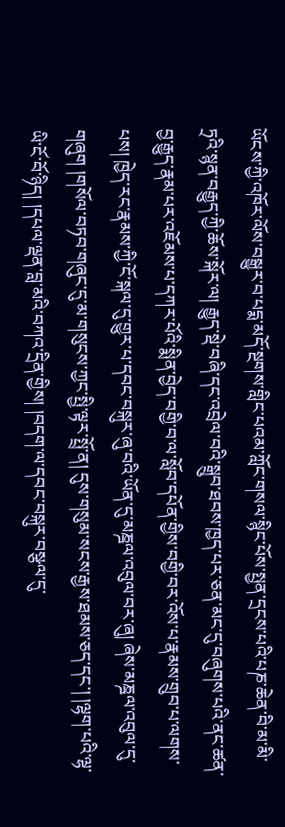ཡོངས་ཀྱི་འཁོར་ལོས་བསྒྱུར་བ་པདྨ་མདོ་སྔགས་གླིང་པའམ་ཀློང་གསལ་སྙིང་པོས་སྤྱན་དྲངས་པའི་པཎ་ཆེན་བི་མ་མི་ཏྲའི་སྙན་བརྒྱུད་ཀྱི་ཆོས་སྐོར་ལ། རྒྱུད་སྡེ་བཞི་དང་འབྲེལ་བའི་སྒྲུབ་ཐབས་ཁྱད་པར་ཅན་མང་དུ་བཞུགས་པའི་ནང་ཚན་བྱ་རྒྱུད་རྣམ་པར་འཇོམས་པ་དཀར་པོའི་སྨིན་བྱེད་བགྱི་བ་ལ་སློབ་དཔོན་གྱིས་བགྱི་བར་འོས་པ་རྣམས་གྲུབ་པ་ལགས་པས། ཁྱེད་རང་རྣམས་ཀྱི་ངོ་སྐལ་དུ་གྱུར་པ་དབང་བསྐུར་ཞུ་བའི་ཡོན་དུ་མཎྜལ་འབུལ་བར་ཞུ། ཞེས་མཎྜལ་འབུལ་དུ་གཞུག །གསོལ་བཏབ་གཞུང་དུ་མ་གསུངས་ཀྱང་སྤྱི་ལྟར་སྤྲོ་ན། དུས་གསུམ་སངས་རྒྱས་ཐམས་ཅད་དང་། །ལྷག་པའི་ལྷ་ཡི་ངོ་བོ་ཉིད། །དཔལ་ལྡན་བླ་མའི་བཀའ་དྲིན་གྱིས། །བདག་ལ་དབང་བསྐུར་བསྩལ་དུ་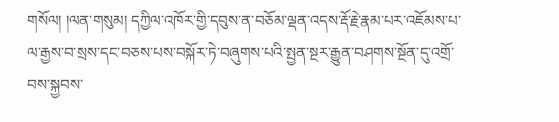གསོལ། །ལན་གསུམ། དཀྱིལ་འཁོར་གྱི་དབུས་ན་བཅོམ་ལྡན་འདས་རྡོ་རྗེ་རྣམ་པར་འཇོམས་པ་ལ་རྒྱས་བ་སྲས་དང་བཅས་པས་བསྐོར་ཏེ་བཞུགས་པའི་སྤྱན་སྔར་རྒྱུན་བཤགས་སྔོན་དུ་འགྲོ་བས་སྐྱབས་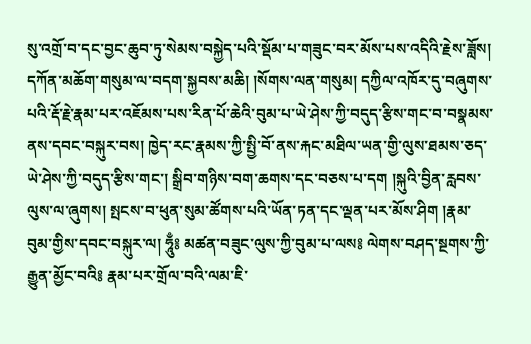སུ་འགྲོ་བ་དང་བྱང་ཆུབ་ཏུ་སེམས་བསྐྱེད་པའི་སྡོམ་པ་གཟུང་བར་མོས་པས་འདིའི་རྗེས་ཟློས། དཀོན་མཆོག་གསུམ་ལ་བདག་སྐྱབས་མཆི། །སོགས་ལན་གསུམ། དཀྱིལ་འཁོར་དུ་བཞུགས་པའི་རྡོ་རྗེ་རྣམ་པར་འཇོམས་པས་རིན་པོ་ཆེའི་བུམ་པ་ཡེ་ཤེས་ཀྱི་བདུད་རྩིས་གང་བ་བསྣམས་ནས་དབང་བསྐུར་བས། ཁྱེད་རང་རྣམས་ཀྱི་སྤྱི་བོ་ནས་རྐང་མཐིལ་ཡན་གྱི་ལུས་ཐམས་ཅད་ཡེ་ཤེས་ཀྱི་བདུད་རྩིས་གང་། སྒྲིབ་གཉིས་བག་ཆགས་དང་བཅས་པ་དག །སྐུའི་བྱིན་རླབས་ལུས་ལ་ཞུགས། སྤངས་བ་ཕུན་སུམ་ཚོགས་པའི་ཡོན་ཏན་དང་ལྡན་པར་མོས་ཤིག །རྣམ་བུམ་གྱིས་དབང་བསྐུར་ལ། ཧཱུྃ༔ མཚན་བཟུང་ལུས་ཀྱི་བུམ་པ་ལས༔ ལེགས་བཤད་སྔགས་ཀྱི་རྒྱུན་མྱོང་བའི༔ རྣམ་པར་གྲོལ་བའི་ལམ་ཇི་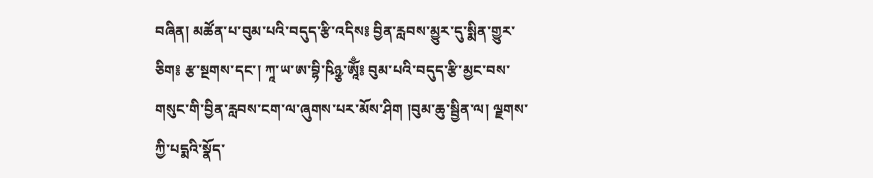བཞིན། མཚོན་པ་བུམ་པའི་བདུད་རྩི་འདིས༔ བྱིན་རླབས་མྱུར་དུ་སྨིན་གྱུར་ཅིག༔ རྩ་སྔགས་དང་། ཀཱ་ཡ་ཨ་བྷི་ཥིཉྩ་ཨཱོྃ༔ བུམ་པའི་བདུད་རྩི་མྱང་བས་གསུང་གི་བྱིན་རླབས་ངག་ལ་ཞུགས་པར་མོས་ཤིག །བུམ་ཆུ་སྦྱིན་ལ། ལྗགས་ཀྱི་པདྨའི་སྣོད་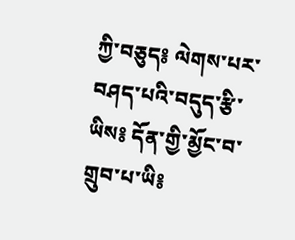ཀྱི་བཅུད༔ ལེགས་པར་བཤད་པའི་བདུད་རྩི་ཡིས༔ དོན་གྱི་མྱོང་བ་གྲུབ་པ་ཡི༔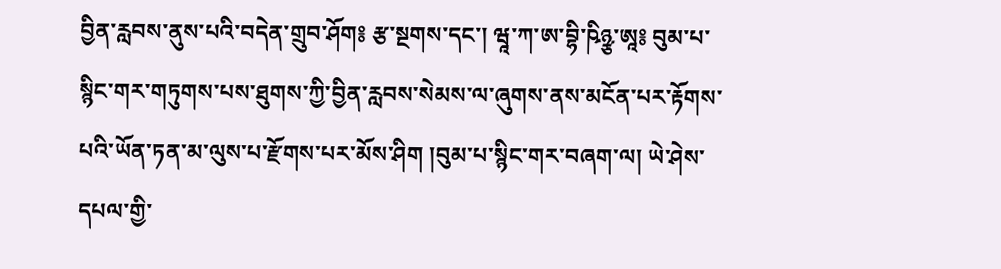བྱིན་རླབས་ནུས་པའི་བདེན་གྲུབ་ཤོག༔ རྩ་སྔགས་དང་། ཝཱ་ཀ་ཨ་བྷི་ཥིཉྩ་ཨཱ༔ བུམ་པ་སྙིང་གར་གཏུགས་པས་ཐུགས་ཀྱི་བྱིན་རླབས་སེམས་ལ་ཞུགས་ནས་མངོན་པར་རྟོགས་པའི་ཡོན་ཏན་མ་ལུས་པ་རྫོགས་པར་མོས་ཤིག །བུམ་པ་སྙིང་གར་བཞག་ལ། ཡེ་ཤེས་དཔལ་གྱི་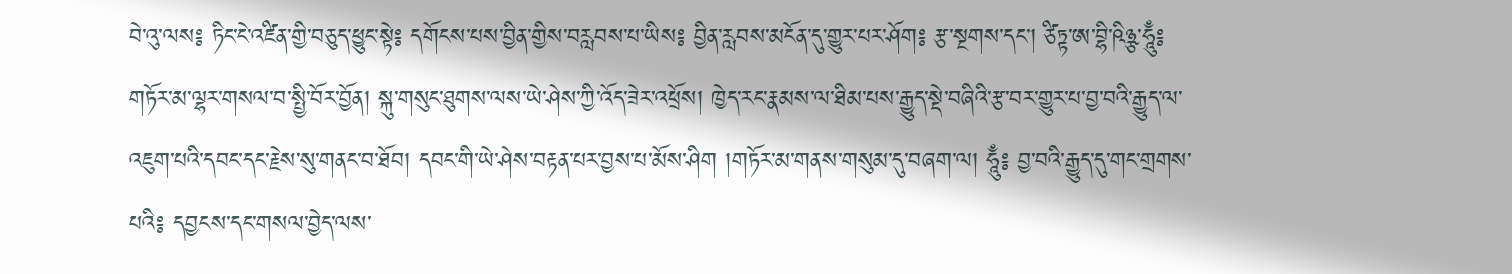བེ་འུ་ལས༔ ཏིང་ངེ་འཛིན་གྱི་བཅུད་ཕྱུང་སྟེ༔ དགོངས་པས་བྱིན་གྱིས་བརླབས་པ་ཡིས༔ བྱིན་རླབས་མངོན་དུ་གྱུར་པར་ཤོག༔ རྩ་སྔགས་དང་། ཙིཏྟ་ཨ་བྷི་ཥིཉྩ་ཧཱུྃ༔ གཏོར་མ་ལྷར་གསལ་བ་སྤྱི་བོར་བྱོན། སྐུ་གསུང་ཐུགས་ལས་ཡེ་ཤེས་ཀྱི་འོད་ཟེར་འཕྲོས། ཁྱེད་རང་རྣམས་ལ་ཐིམ་པས་རྒྱུད་སྡེ་བཞིའི་རྩ་བར་གྱུར་པ་བྱ་བའི་རྒྱུད་ལ་འཇུག་པའི་དབང་དང་རྗེས་སུ་གནང་བ་ཐོབ། དབང་གི་ཡེ་ཤེས་བརྟན་པར་བྱས་པ་མོས་ཤིག །གཏོར་མ་གནས་གསུམ་དུ་བཞག་ལ། ཧཱུྃ༔ བྱ་བའི་རྒྱུད་དུ་གང་གྲགས་པའི༔ དབྱངས་དང་གསལ་བྱེད་ལས་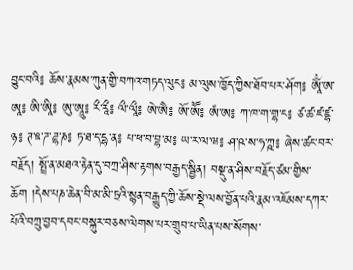བྱུང་བའི༔ ཆོས་རྣམས་ཀུན་གྱི་བཀའ་གཏད་ལུང༔ མ་ལུས་ཁྱོད་ཀྱིས་ཐོབ་པར་ཤོག༔ ཨཱོྃ་ཨ་ཨཱ༔ ཨི་ཨཱི༔ ཨུ་ཨཱུ༔ རྀ་རཱྀ༔ ལྀ་ལཱྀ༔ ཨེ་ཨཻ༔ ཨོ་ཨཽ༔ ཨཾ་ཨ༔ ཀ་ཁ་ག་གྷ་ང༔ ཙ་ཚ་ཛ་ཛྷ་ཉ༔ ཊ་ཋ་ཌ་ཌྷ་ཎ༔ ཏ་ཐ་ད་དྷ་ན༔ པ་ཕ་བ་བྷ་མ༔ ཡ་ར་ལ་ཝ༔ ཤ་ཥ་ས་ཧ་ཀྵ༔ ཞེས་ཚང་བར་བརྗོད། སྤྲོ་ན་མཐའ་རྟེན་དུ་བཀྲ་ཤིས་རྟགས་བརྒྱད་སྦྱིན། བསྡུ་ན་ཤིས་བརྗོད་ཙམ་གྱིས་ཆོག །དེས་པཎ་ཆེན་བི་མ་མི་ཏྲའི་སྙན་བརྒྱུད་ཀྱི་ཆོས་སྡེ་ལས་བྱོན་པའི་རྣམ་འཇོམས་དཀར་པོའི་བཀྲུ་བྱབ་དབང་བསྐུར་བཅས་ལེགས་པར་གྲུབ་པ་ཡིན་པས་སོགས་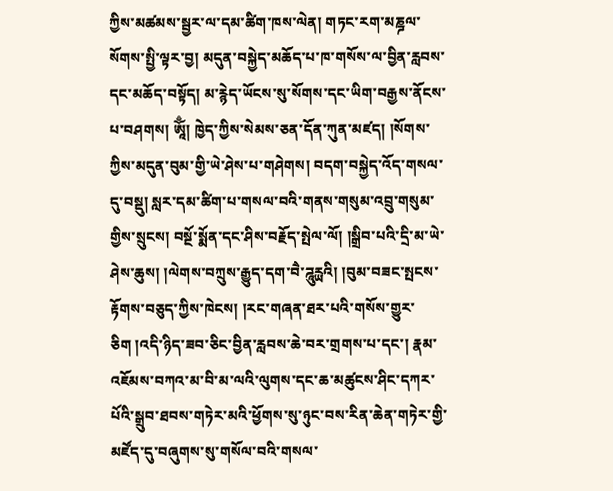ཀྱིས་མཚམས་སྦྱར་ལ་དམ་ཚིག་ཁས་ལེན། གཏང་རག་མཎྜལ་སོགས་སྤྱི་ལྟར་བྱ། མདུན་བསྐྱེད་མཆོད་པ་ཁ་གསོས་ལ་བྱིན་རླབས་དང་མཆོད་བསྟོད། མ་རྙེད་ཡོངས་སུ་སོགས་དང་ཡིག་བརྒྱས་ནོངས་པ་བཤགས། ཨཱོྃ། ཁྱེད་ཀྱིས་སེམས་ཅན་དོན་ཀུན་མཛད། །སོགས་ཀྱིས་མདུན་བུམ་གྱི་ཡེ་ཤེས་པ་གཤེགས། བདག་བསྐྱེད་འོད་གསལ་དུ་བསྡུ། སླར་དམ་ཚིག་པ་གསལ་བའི་གནས་གསུམ་འབྲུ་གསུམ་གྱིས་སྲུངས། བསྔོ་སྨོན་དང་ཤིས་བརྗོད་སྤེལ་ལོ། །སྒྲིབ་པའི་དྲི་མ་ཡེ་ཤེས་ཆུས། །ལེགས་བཀྲུས་རྒྱུད་དག་བཻ་ཌཱུརྻའི། །བུམ་བཟང་སྤངས་རྟོགས་བཅུད་ཀྱིས་ཁེངས། །རང་གཞན་ཐར་པའི་གསོས་གྱུར་ཅིག །འདི་ཉིད་ཟབ་ཅིང་བྱིན་རླབས་ཆེ་བར་གྲགས་པ་དང་། རྣམ་འཇོམས་བཀའ་མ་བི་མ་ལའི་ལུགས་དང་ཆ་མཚུངས་ཤིང་དཀར་པོའི་སྒྲུབ་ཐབས་གཏེར་མའི་ཕྱོགས་སུ་ཉུང་བས་རིན་ཆེན་གཏེར་གྱི་མཛོད་དུ་བཞུགས་སུ་གསོལ་བའི་གསལ་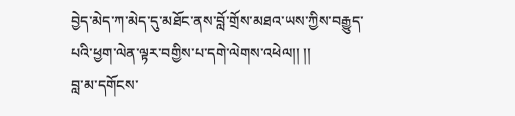བྱེད་མེད་ཀ་མེད་དུ་མཐོང་ནས་བློ་གྲོས་མཐའ་ཡས་ཀྱིས་བརྒྱུད་པའི་ཕྱག་ལེན་ལྟར་བགྱིས་པ་དགེ་ལེགས་འཕེལ།། །།
བླ་མ་དགོངས་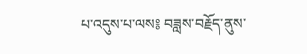པ་འདུས་པ་ལས༔ བཟླས་བརྗོད་ནུས་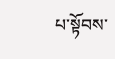པ་སྟོབས་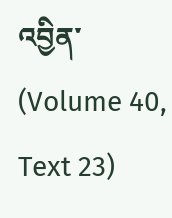འབྱིན་ (Volume 40, Text 23)